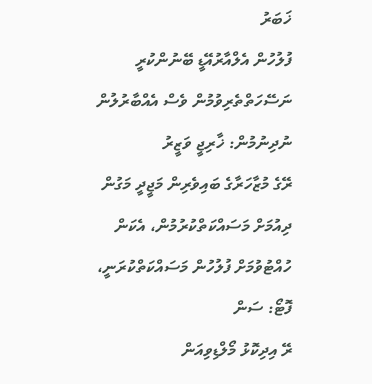ޚަބަރު
ފުލުހުން އެލްއާރުއޭޑީ ބޭނުންކުރީ ނަސޭހަތްތެރިވުމުން ވެސް އެއްބާރުލުން ނުދިނުމުން: ޚާރިޖީ ވަޒީރު
ރޭގެ މުޒާހަރާގެ ބައިވެރިން މަޖީދީ މަގުން ދިއުމަށް މަސައްކަތްކުރުމުން، އެކަން ހުއްޓުވުމަށް ފުލުހުން މަސައްކަތްކުރަނީ، ފޮޓޯ: ސަން
ރޭ އިދިކޮޅު މޯލްޑިވިއަން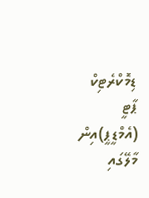ޑިމޮކްރެޓިކް ޕާޓީ (އެމްޑީޕީ)އިން މާލޭގައި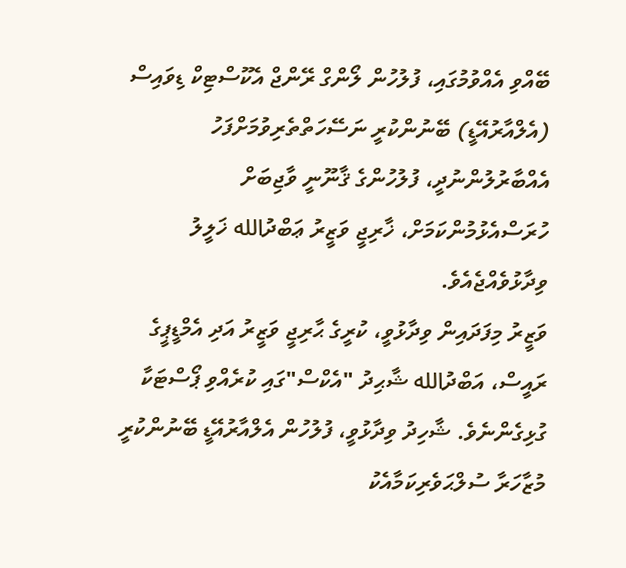ބޭއްވި އެއްވުމުގައި، ފުލުހުން ލޯންގް ރޭންޖް އެކޫސްޓިކް ޑިވައިސް (އެލްއާރުއޭޑީ) ބޭނުންކުރީ ނަސޭހަތްތެރިވުމަށްފަހު އެއްބާރުލުންނުދީ، ފުލުހުންގެ ޤާނޫނީ ވާޖިބަށް ހުރަސްއެޅުމުންކަމަށް، ޚާރިޖީ ވަޒީރު ޢަބްދުالله ޚަލީލު ވިދާޅުވެއްޖެއެވެ.
ވަޒީރު މިފަދައިން ވިދާޅުވީ، ކުރީގެ ޙާރިޖީ ވަޒީރު އަދި އެމްޑީޕީގެ ރައީސް، އަބްދުالله ޝާޙިދު "އެކްސް"ގައި ކުރެއްވި ޕޯސްޓަކާ ގުޅިގެންނެވެ. ޝާހިދު ވިދާޅުވީ، ފުލުހުން އެލްއާރުއޭޑީ ބޭނުންކުރީ މުޒާހަރާ ސުލްޙަވެރިކަމާއެކު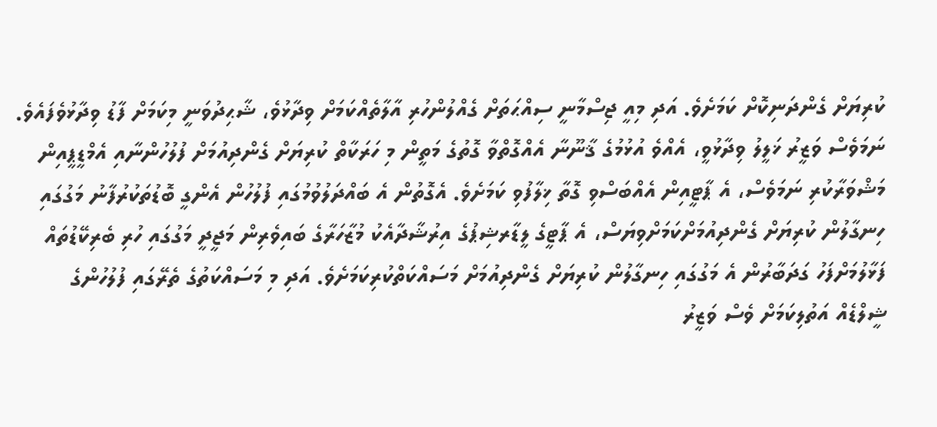ކުރިޔަށް ގެންދަނިކޮށް ކަމަށެވެ. އަދި މިއީ ޖިސްމާނީ ސިއްޙަތަށް ގެއްލުންހުރި އާލާތެއްކަމަށް ވިދާޅުވެ، ޝާޙިދުވަނީ މިކަމަށް ފާޑު ވިދާޅުވެފައެވެ.
ނަމަވެސް ވަޒީރު ޚަލީލު ވިދާޅުވީ، އެއްވެ އުޅުމުގެ ޤާނޫނާ އެއްގޮތްވާ ގޮތުގެ މަތީން މި ހަރަކާތް ކުރިޔަށް ގެންދިއުމަށް ފުލުހުންނާއި އެމްޑީޕީއިން މަޝްވަރާކުރި ނަމަވެސް، އެ ޕާޓީއިން އެއްބަސްވި ގޮތާ ޚިލާފުވި ކަމަށެވެ. އެގޮތުން އެ ބައްދަލުވުމުގައި ފުލުހުން އެންގީ ބޮޑުތަކުރުފާނު މަގުގައި ހިނގާލުން ކުރިޔަށް ގެންދިއުމަށްކަމަށްވިޔަސް، އެ ޕާޓީގެ ލީޑާރޝިޕުގެ އިރުޝާދާއެކު މުޒާހަރާގެ ބައިވެރިން މަޖީދީ މަގުގައި ހުރި ބެރިކޭޑުތައް ފަޅާލުމަށްފަހު ގަދަބާރުން އެ މަގުގައި ހިނގާލުން ކުރިޔަށް ގެންދިއުމަށް މަސައްކަތްކުރިކަމަށެވެ. އަދި މި މަސައްކަތުގެ ތެރޭގައި ފުލުހުންގެ ޝީލްޑެއް އަތުލިކަމަށް ވެސް ވަޒީރު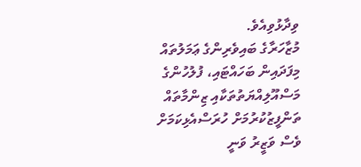ވިދާޅުވިއެވެ.
މުޒާހަރާގެ ބައިވެރިންގެ ޢަމަލުތައް މިފަދައިން ބަހައްޓައި، ފުލުހުންގެ މަސްއޫލިއްޔަތުތަކާއި ޒިންމާތައް ތަންފީޒުކުރުމަށް ހުރަސްއެޅިކަމަށް ވެސް ވަޒީރު ވަނީ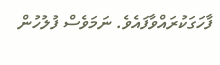ފާހަގަކުރައްވާފައެވެ. ނަމަވެސް ފުލުހުން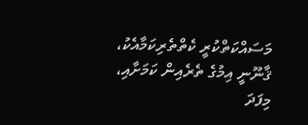މަސައްކަތްކުރީ ކެތްތެރިކަމާއެކު، ޤާނޫނީ އިމުގެ ތެރެއިން ކަމަށާއި، މިފަދަ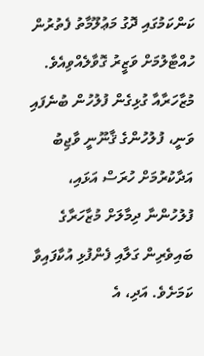ކަންކަމުގައި ދޮގު މަޢުލޫމާތު ފެތުރުން ހުއްޓާލުމަށް ވަޒީރު ގޮވާލެއްވިއެވެ.
މުޒާހަރާއާ ގުޅިގެން ފުލުހުން ބުނެފައި ވަނީ، ފުލުހުންގެ ޤާނޫނީ ވާޖިބު އަދާކުރުމަށް ހުރަސް އަޅައި، ފުލުހުންނާ ދިމާލަށް މުޒާހަރާގެ ބައިވެރިން ގަލާއި ފެންފުޅި އުކާފައިވާ ކަމަށެވެ. އަދި، އެ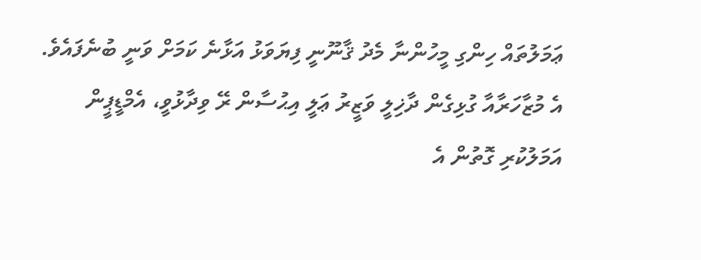ޢަމަލުތައް ހިންގި މީހުންނާ މެދު ޤާނޫނީ ފިޔަވަޅު އަޅާނެ ކަމަށް ވަނީ ބުނެފައެވެ.
އެ މުޒާހަރާއާ ގުޅިގެން ދާޚިލީ ވަޒީރު ޢަލީ އިޙުސާން ރޭ ވިދާޅުވީ، އެމްޑީޕީން އަމަލުކުރި ގޮތުން އެ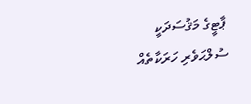ޕާޓީގެ މަޤުސަދަކީ ސުލްޙަވެރި ހަރަކާތެއް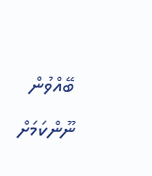ބޭއްވުން ނޫންކަމަށް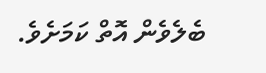ބެލެވެން އޮތް ކަމަށެވެ.